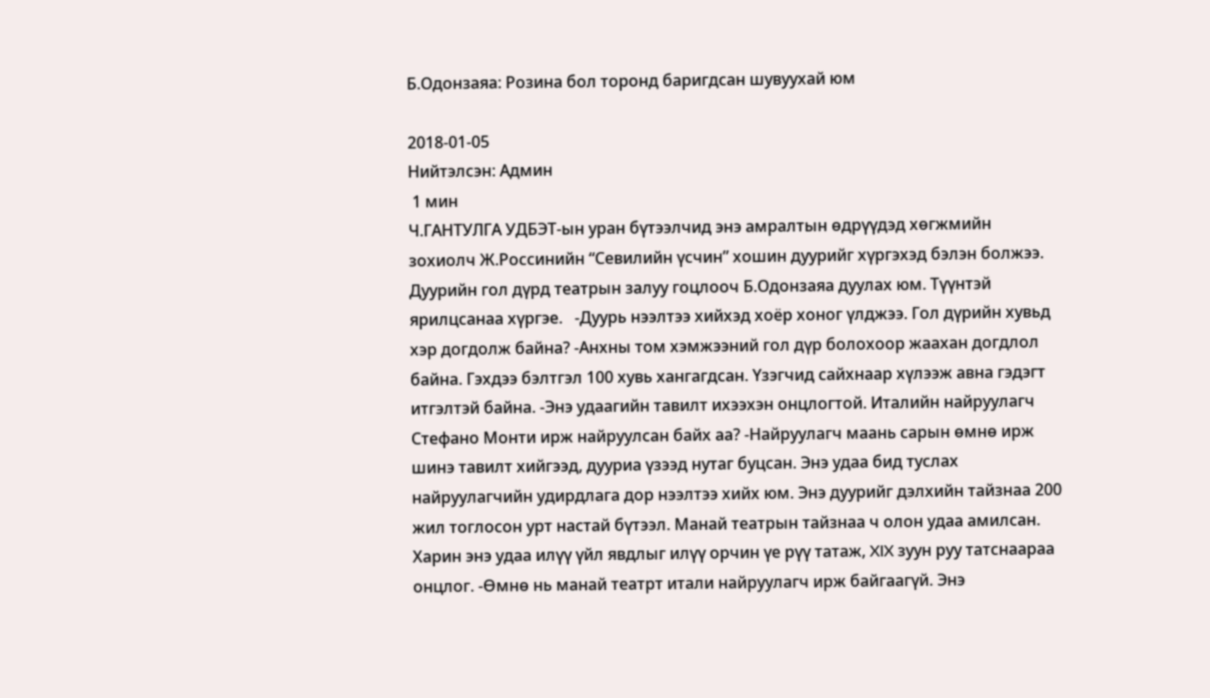Б.Одонзаяа: Розина бол торонд баригдсан шувуухай юм

2018-01-05
Нийтэлсэн: Админ
 1 мин
Ч.ГАНТУЛГА УДБЭТ-ын уран бүтээлчид энэ амралтын өдрүүдэд хөгжмийн зохиолч Ж.Россинийн “Севилийн үсчин” хошин дуурийг хүргэхэд бэлэн болжээ. Дуурийн гол дүрд театрын залуу гоцлооч Б.Одонзаяа дуулах юм. Түүнтэй ярилцсанаа хүргэе.   -Дуурь нээлтээ хийхэд хоёр хоног үлджээ. Гол дүрийн хувьд хэр догдолж байна? -Анхны том хэмжээний гол дүр болохоор жаахан догдлол байна. Гэхдээ бэлтгэл 100 хувь хангагдсан. Үзэгчид сайхнаар хүлээж авна гэдэгт итгэлтэй байна. -Энэ удаагийн тавилт ихээхэн онцлогтой. Италийн найруулагч Стефано Монти ирж найруулсан байх аа? -Найруулагч маань сарын өмнө ирж шинэ тавилт хийгээд, дууриа үзээд нутаг буцсан. Энэ удаа бид туслах найруулагчийн удирдлага дор нээлтээ хийх юм. Энэ дуурийг дэлхийн тайзнаа 200 жил тоглосон урт настай бүтээл. Манай театрын тайзнаа ч олон удаа амилсан. Харин энэ удаа илүү үйл явдлыг илүү орчин үе рүү татаж, XIX зуун руу татснаараа онцлог. -Өмнө нь манай театрт итали найруулагч ирж байгаагүй. Энэ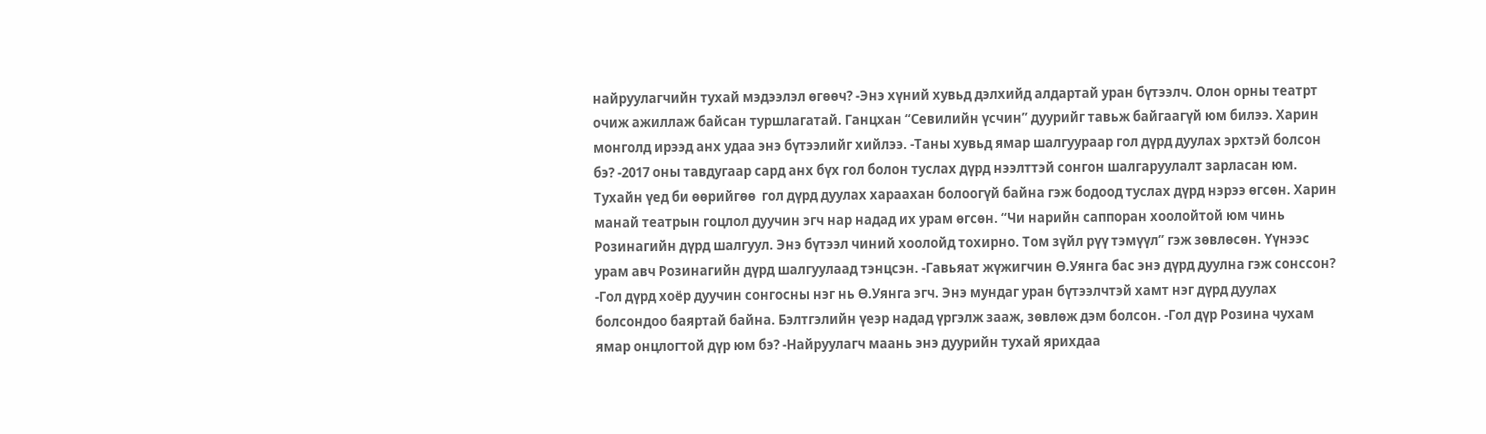найруулагчийн тухай мэдээлэл өгөөч? -Энэ хүний хувьд дэлхийд алдартай уран бүтээлч. Олон орны театрт очиж ажиллаж байсан туршлагатай. Ганцхан “Севилийн үсчин” дуурийг тавьж байгаагүй юм билээ. Харин монголд ирээд анх удаа энэ бүтээлийг хийлээ. -Таны хувьд ямар шалгуураар гол дүрд дуулах эрхтэй болсон бэ? -2017 оны тавдугаар сард анх бүх гол болон туслах дүрд нээлттэй сонгон шалгаруулалт зарласан юм. Тухайн үед би өөрийгөө  гол дүрд дуулах хараахан болоогүй байна гэж бодоод туслах дүрд нэрээ өгсөн. Харин манай театрын гоцлол дуучин эгч нар надад их урам өгсөн. “Чи нарийн саппоран хоолойтой юм чинь Розинагийн дүрд шалгуул. Энэ бүтээл чиний хоолойд тохирно. Том зүйл рүү тэмүүл” гэж зөвлөсөн. Үүнээс урам авч Розинагийн дүрд шалгуулаад тэнцсэн. -Гавьяат жүжигчин Ө.Уянга бас энэ дүрд дуулна гэж сонссон? -Гол дүрд хоёр дуучин сонгосны нэг нь Ө.Уянга эгч. Энэ мундаг уран бүтээлчтэй хамт нэг дүрд дуулах болсондоо баяртай байна. Бэлтгэлийн үеэр надад үргэлж зааж, зөвлөж дэм болсон. -Гол дүр Розина чухам ямар онцлогтой дүр юм бэ? -Найруулагч маань энэ дуурийн тухай ярихдаа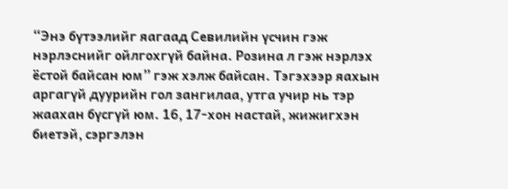“Энэ бүтээлийг яагаад Севилийн үсчин гэж нэрлэснийг ойлгохгүй байна. Розина л гэж нэрлэх ёстой байсан юм” гэж хэлж байсан. Тэгэхээр яахын аргагүй дуурийн гол зангилаа, утга учир нь тэр жаахан бүсгүй юм. 16, 17-хон настай, жижигхэн биетэй, сэргэлэн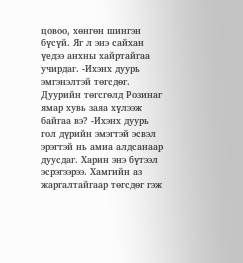цовоо, хөнгөн шингэн бүсүй. Яг л энэ сайхан үедээ анхны хайртайгаа учирдаг. -Ихэнх дуурь эмгэнэлтэй төгсдөг. Дуурийн төгсгөлд Розинаг ямар хувь заяа хүлээж байгаа вэ? -Ихэнх дуурь гол дүрийн эмэгтэй эсвэл эрэгтэй нь амиа алдсанаар дуусдаг. Харин энэ бүтээл эсрэгээрээ. Хамгийн аз жаргалтайгаар төгсдөг гэж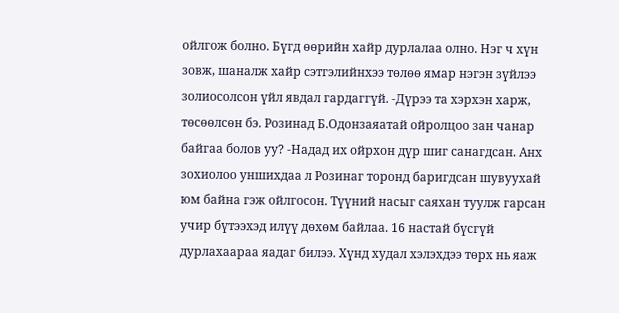ойлгож болно. Бүгд өөрийн хайр дурлалаа олно. Нэг ч хүн зовж, шаналж хайр сэтгэлийнхээ төлөө ямар нэгэн зүйлээ золиосолсон үйл явдал гардаггүй. -Дүрээ та хэрхэн харж, төсөөлсөн бэ. Розинад Б.Одонзаяатай ойролцоо зан чанар байгаа болов уу? -Надад их ойрхон дүр шиг санагдсан. Анх зохиолоо уншихдаа л Розинаг торонд баригдсан шувуухай юм байна гэж ойлгосон. Түүний насыг саяхан туулж гарсан учир бүтээхэд илүү дөхөм байлаа. 16 настай бүсгүй дурлахаараа яадаг билээ. Хүнд худал хэлэхдээ төрх нь яаж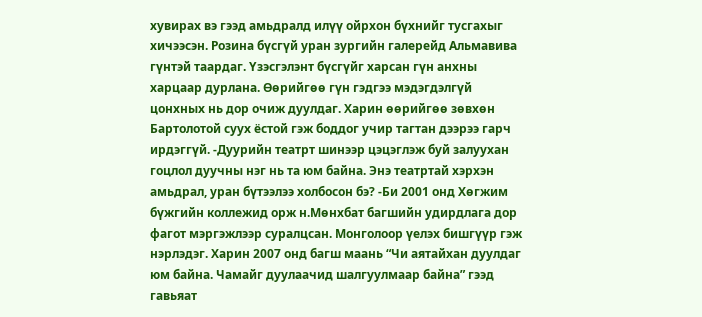хувирах вэ гээд амьдралд илүү ойрхон бүхнийг тусгахыг хичээсэн. Розина бүсгүй уран зургийн галерейд Альмавива гүнтэй таардаг. Үзэсгэлэнт бүсгүйг харсан гүн анхны харцаар дурлана. Өөрийгөө гүн гэдгээ мэдэгдэлгүй цонхных нь дор очиж дуулдаг. Харин өөрийгөө зөвхөн Бартолотой суух ёстой гэж боддог учир тагтан дээрээ гарч ирдэггүй. -Дуурийн театрт шинээр цэцэглэж буй залуухан гоцлол дуучны нэг нь та юм байна. Энэ театртай хэрхэн амьдрал, уран бүтээлээ холбосон бэ? -Би 2001 онд Хөгжим бүжгийн коллежид орж н.Мөнхбат багшийн удирдлага дор фагот мэргэжлээр суралцсан. Монголоор үелэх бишгүүр гэж нэрлэдэг. Харин 2007 онд багш маань “Чи аятайхан дуулдаг юм байна. Чамайг дуулаачид шалгуулмаар байна” гээд гавьяат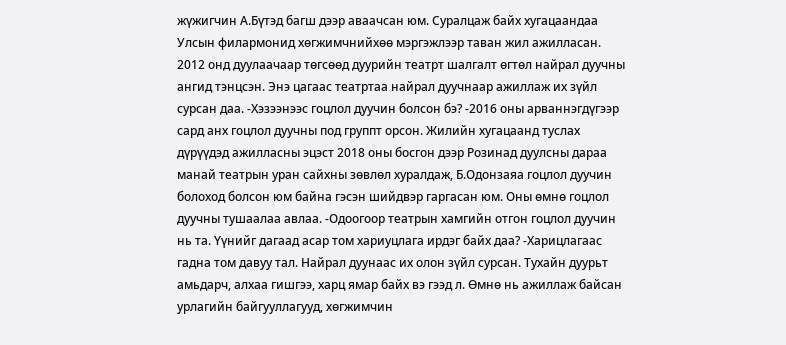жүжигчин А.Бүтэд багш дээр аваачсан юм. Суралцаж байх хугацаандаа Улсын филармонид хөгжимчнийхөө мэргэжлээр таван жил ажилласан. 2012 онд дуулаачаар төгсөөд дуурийн театрт шалгалт өгтөл найрал дуучны ангид тэнцсэн. Энэ цагаас театртаа найрал дуучнаар ажиллаж их зүйл сурсан даа. -Хэзээнээс гоцлол дуучин болсон бэ? -2016 оны арваннэгдүгээр сард анх гоцлол дуучны под группт орсон. Жилийн хугацаанд туслах дүрүүдэд ажилласны эцэст 2018 оны босгон дээр Розинад дуулсны дараа манай театрын уран сайхны зөвлөл хуралдаж, Б.Одонзаяа гоцлол дуучин болоход болсон юм байна гэсэн шийдвэр гаргасан юм. Оны өмнө гоцлол дуучны тушаалаа авлаа. -Одоогоор театрын хамгийн отгон гоцлол дуучин нь та. Үүнийг дагаад асар том хариуцлага ирдэг байх даа? -Харицлагаас гадна том давуу тал. Найрал дуунаас их олон зүйл сурсан. Тухайн дуурьт амьдарч, алхаа гишгээ, харц ямар байх вэ гээд л. Өмнө нь ажиллаж байсан урлагийн байгууллагууд, хөгжимчин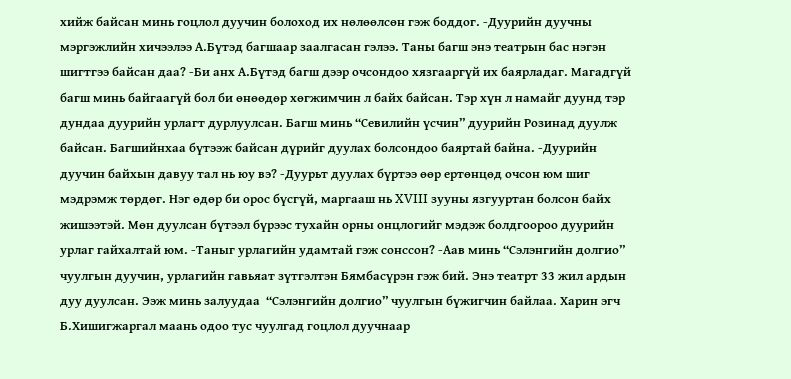хийж байсан минь гоцлол дуучин болоход их нөлөөлсөн гэж боддог. -Дуурийн дуучны мэргэжлийн хичээлээ А.Бүтэд багшаар заалгасан гэлээ. Таны багш энэ театрын бас нэгэн шигтгээ байсан даа? -Би анх А.Бүтэд багш дээр очсондоо хязгааргүй их баярладаг. Магадгүй багш минь байгаагүй бол би өнөөдөр хөгжимчин л байх байсан. Тэр хүн л намайг дуунд тэр дундаа дуурийн урлагт дурлуулсан. Багш минь “Севилийн үсчин” дуурийн Розинад дуулж байсан. Багшийнхаа бүтээж байсан дүрийг дуулах болсондоо баяртай байна. -Дуурийн дуучин байхын давуу тал нь юу вэ? -Дуурьт дуулах бүртээ өөр ертөнцөд очсон юм шиг мэдрэмж төрдөг. Нэг өдөр би орос бүсгүй, маргааш нь XVIII зууны язгууртан болсон байх жишээтэй. Мөн дуулсан бүтээл бүрээс тухайн орны онцлогийг мэдэж болдгоороо дуурийн урлаг гайхалтай юм. -Таныг урлагийн удамтай гэж сонссон? -Аав минь “Сэлэнгийн долгио” чуулгын дуучин, урлагийн гавьяат зүтгэлтэн Бямбасүрэн гэж бий. Энэ театрт 33 жил ардын дуу дуулсан. Ээж минь залуудаа  “Сэлэнгийн долгио” чуулгын бүжигчин байлаа. Харин эгч Б.Хишигжаргал маань одоо тус чуулгад гоцлол дуучнаар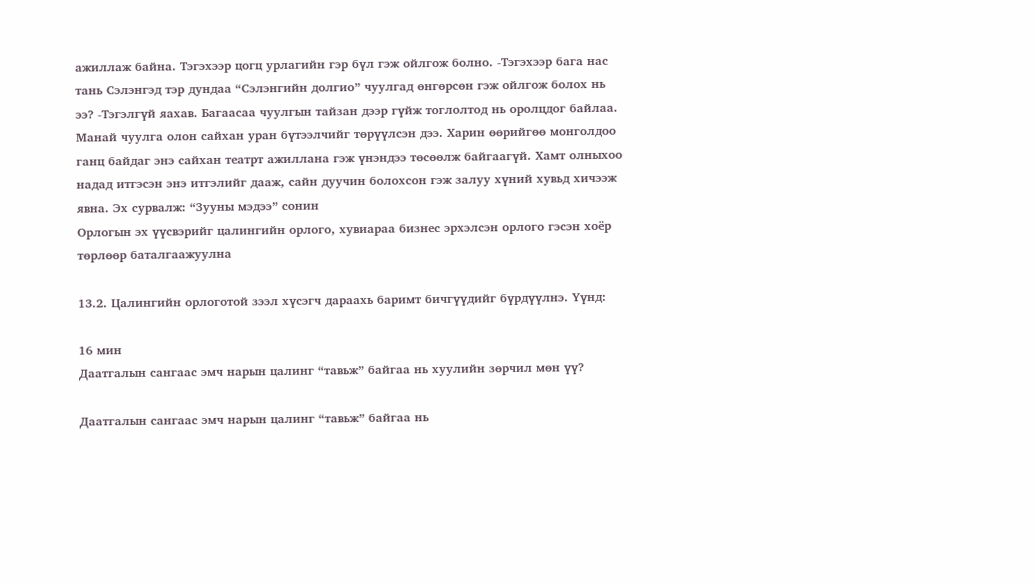ажиллаж байна. Тэгэхээр цогц урлагийн гэр бүл гэж ойлгож болно. -Тэгэхээр бага нас тань Сэлэнгэд тэр дундаа “Сэлэнгийн долгио” чуулгад өнгөрсөн гэж ойлгож болох нь ээ? -Тэгэлгүй яахав. Багаасаа чуулгын тайзан дээр гүйж тоглолтод нь оролцдог байлаа. Манай чуулга олон сайхан уран бүтээлчийг төрүүлсэн дээ. Харин өөрийгөө монголдоо ганц байдаг энэ сайхан театрт ажиллана гэж үнэндээ төсөөлж байгаагүй. Хамт олныхоо надад итгэсэн энэ итгэлийг дааж, сайн дуучин болохсон гэж залуу хүний хувьд хичээж явна. Эх сурвалж: “Зууны мэдээ” сонин
Орлогын эх үүсвэрийг цалингийн орлого, хувиараа бизнес эрхэлсэн орлого гэсэн хоёр төрлөөр баталгаажуулна

13.2. Цалингийн орлоготой зээл хүсэгч дараахь баримт бичгүүдийг бүрдүүлнэ. Үүнд:

16 мин
Даатгалын сангаас эмч нарын цалинг “тавьж” байгаа нь хуулийн зөрчил мөн үү?

Даатгалын сангаас эмч нарын цалинг “тавьж” байгаа нь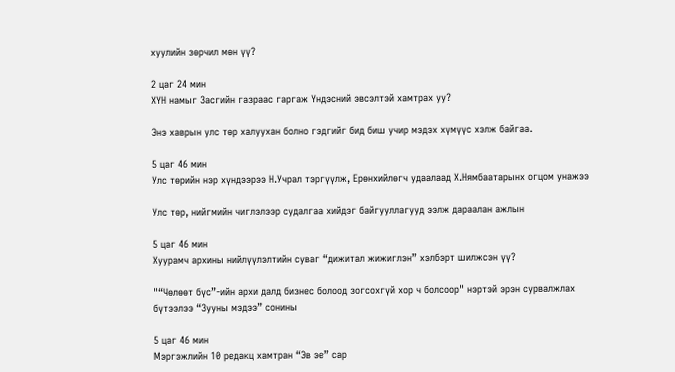хуулийн зөрчил мөн үү?

2 цаг 24 мин
ХҮН намыг Засгийн газраас гаргаж Үндэсний эвсэлтэй хамтрах уу?

Энэ хаврын улс төр халуухан болно гэдгийг бид биш учир мэдэх хүмүүс хэлж байгаа.

5 цаг 46 мин
Улс төрийн нэр хүндээрээ Н.Учрал тэргүүлж, Ерөнхийлөгч удаалаад Х.Нямбаатарынх огцом унажээ

Улс төр, нийгмийн чиглэлээр судалгаа хийдэг байгууллагууд ээлж дараалан ажлын

5 цаг 46 мин
Хуурамч архины нийлүүлэлтийн суваг “дижитал жижиглэн” хэлбэрт шилжсэн үү?

"“Чөлөөт бүс”-ийн архи далд бизнес болоод зогсохгүй хор ч болсоор" нэртэй эрэн сурвалжлах бүтээлээ “Зууны мэдээ” сонины

5 цаг 46 мин
Мэргэжлийн 10 редакц хамтран “Эв эе” сар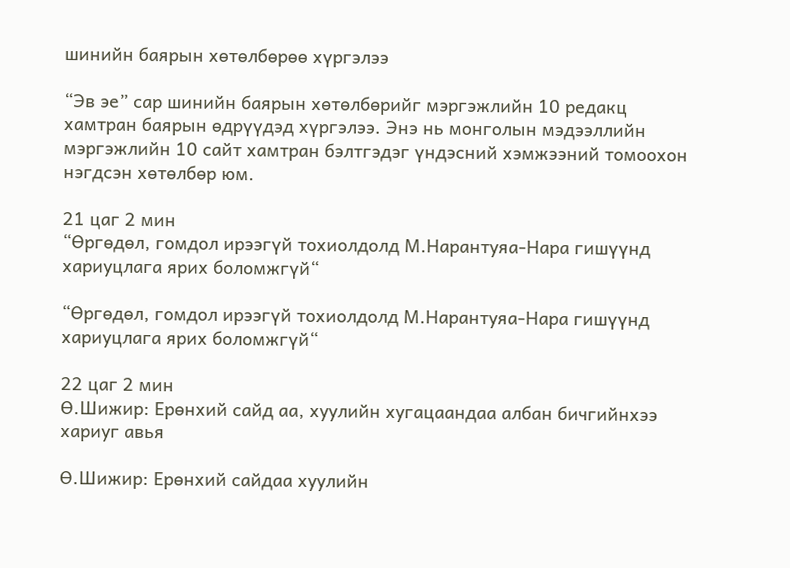шинийн баярын хөтөлбөрөө хүргэлээ

“Эв эе” сар шинийн баярын хөтөлбөрийг мэргэжлийн 10 редакц хамтран баярын өдрүүдэд хүргэлээ. Энэ нь монголын мэдээллийн мэргэжлийн 10 сайт хамтран бэлтгэдэг үндэсний хэмжээний томоохон нэгдсэн хөтөлбөр юм.

21 цаг 2 мин
“Өргөдөл, гомдол ирээгүй тохиолдолд М.Нарантуяа-Нара гишүүнд хариуцлага ярих боломжгүй“

“Өргөдөл, гомдол ирээгүй тохиолдолд М.Нарантуяа-Нара гишүүнд хариуцлага ярих боломжгүй“

22 цаг 2 мин
Ө.Шижир: Ерөнхий сайд аа, хуулийн хугацаандаа албан бичгийнхээ хариуг авья

Ө.Шижир: Ерөнхий сайдаа хуулийн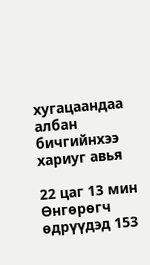хугацаандаа албан бичгийнхээ хариуг авья

22 цаг 13 мин
Өнгөрөгч өдрүүдэд 153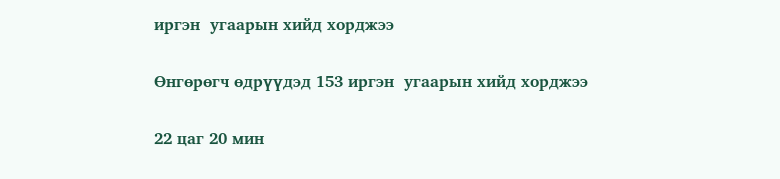иргэн  угаарын хийд хорджээ

Өнгөрөгч өдрүүдэд 153 иргэн  угаарын хийд хорджээ

22 цаг 20 мин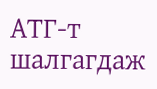АТГ-т шалгагдаж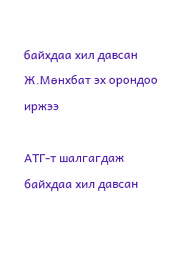байхдаа хил давсан Ж.Мөнхбат эх орондоо иржээ

АТГ-т шалгагдаж байхдаа хил давсан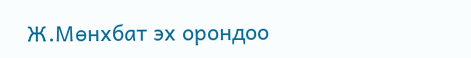Ж.Мөнхбат эх орондоо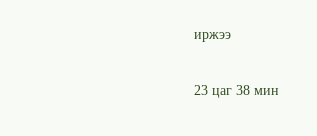иржээ

23 цаг 38 мин